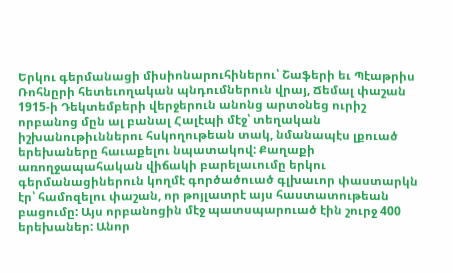Երկու գերմանացի միսիոնարուհիներու՝ Շաֆերի եւ Պէաթրիս Ռոհնըրի հետեւողական պնդումներուն վրայ, Ճեմալ փաշան 1915-ի Դեկտեմբերի վերջերուն անոնց արտօնեց ուրիշ որբանոց մըն ալ բանալ Հալէպի մէջ՝ տեղական իշխանութիւններու հսկողութեան տակ, նմանապէս լքուած երեխաները հաւաքելու նպատակով: Քաղաքի առողջապահական վիճակի բարելաւումը երկու գերմանացիներուն կողմէ գործածուած գլխաւոր փաստարկն էր՝ համոզելու փաշան, որ թոյլատրէ այս հաստատութեան բացումը: Այս որբանոցին մէջ պատսպարուած էին շուրջ 400 երեխաներ: Անոր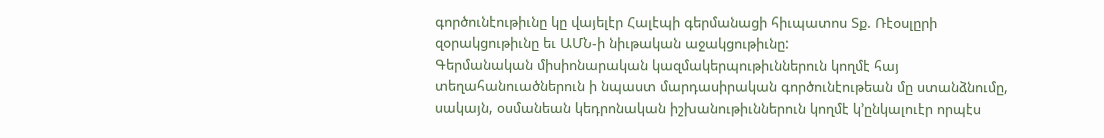գործունէութիւնը կը վայելէր Հալէպի գերմանացի հիւպատոս Տք. Ռէօսլըրի զօրակցութիւնը եւ ԱՄՆ-ի նիւթական աջակցութիւնը:
Գերմանական միսիոնարական կազմակերպութիւններուն կողմէ հայ տեղահանուածներուն ի նպաստ մարդասիրական գործունէութեան մը ստանձնումը, սակայն, օսմանեան կեդրոնական իշխանութիւններուն կողմէ կ՚ընկալուէր որպէս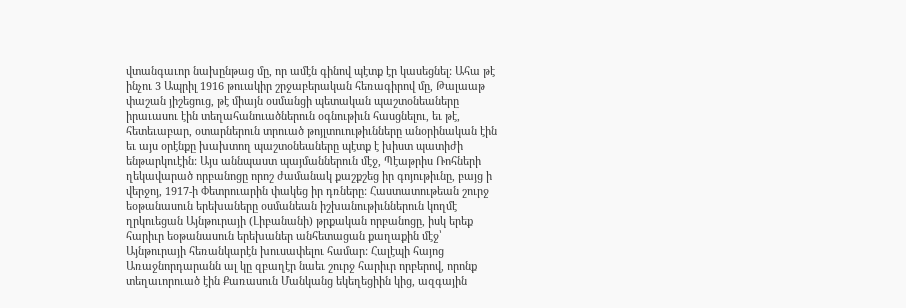վտանգաւոր նախընթաց մը, որ ամէն գինով պէտք էր կասեցնել: Ահա թէ ինչու 3 Ապրիլ 1916 թուակիր շրջաբերական հեռագիրով մը, Թալաաթ փաշան յիշեցուց, թէ միայն օսմանցի պետական պաշտօնեաները իրաւասու էին տեղահանուածներուն օգնութիւն հասցնելու, եւ թէ, հետեւաբար, օտարներուն տրուած թոյլտուութիւնները անօրինական էին եւ այս օրէնքը խախտող պաշտօնեաները պէտք է խիստ պատիժի ենթարկուէին: Այս աննպաստ պայմաններուն մէջ, Պէաթրիս Ռոհների ղեկավարած որբանոցը որոշ ժամանակ քաշքշեց իր գոյութիւնը, բայց ի վերջոյ, 1917-ի Փետրուարին փակեց իր դռները: Հաստատութեան շուրջ եօթանասուն երեխաները օսմանեան իշխանութիւններուն կողմէ ղրկուեցան Այնթուրայի (Լիբանանի) թրքական որբանոցը, իսկ երեք հարիւր եօթանասուն երեխաներ անհետացան քաղաքին մէջ՝ Այնթուրայի հեռանկարէն խուսափելու համար: Հալէպի հայոց Առաջնորդարանն ալ կը զբաղէր նաեւ շուրջ հարիւր որբերով, որոնք տեղաւորուած էին Քառասուն Մանկանց եկեղեցիին կից, ազգային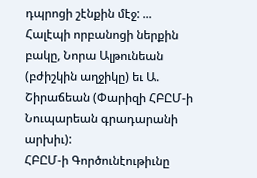դպրոցի շէնքին մէջ: ...
Հալէպի որբանոցի ներքին բակը, Նորա Ալթունեան (բժիշկին աղջիկը) եւ Ա. Շիրաճեան (Փարիզի ՀԲԸՄ-ի Նուպարեան գրադարանի արխիւ):
ՀԲԸՄ-ի Գործունէութիւնը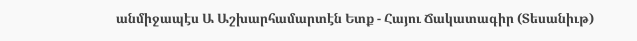անմիջապէս Ա Աշխարհամարտէն Ետք - Հայու Ճակատագիր (Տեսանիւթ)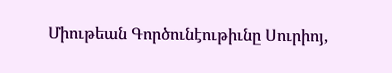Միութեան Գործունէութիւնը Սուրիոյ,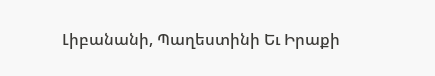Լիբանանի, Պաղեստինի Եւ Իրաքի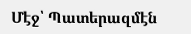Մէջ՝ Պատերազմէն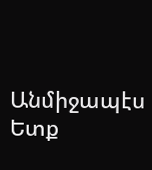Անմիջապէս Ետք